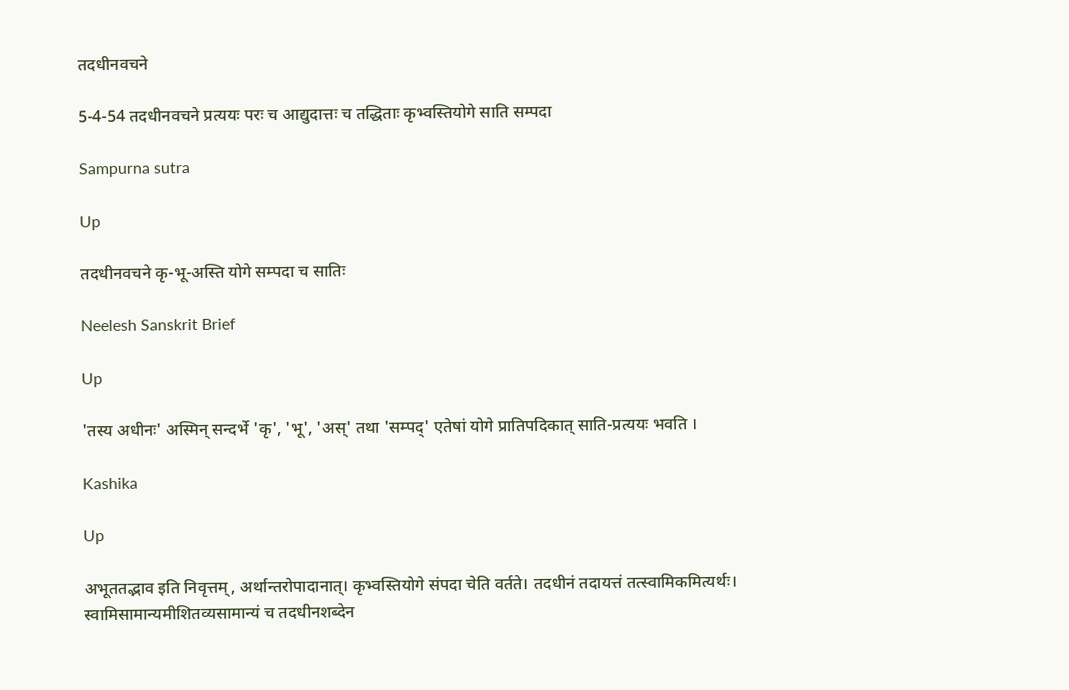तदधीनवचने

5-4-54 तदधीनवचने प्रत्ययः परः च आद्युदात्तः च तद्धिताः कृभ्वस्तियोगे साति सम्पदा

Sampurna sutra

Up

तदधीनवचने कृ-भू-अस्ति योगे सम्पदा च सातिः

Neelesh Sanskrit Brief

Up

'तस्य अधीनः' अस्मिन् सन्दर्भे 'कृ', 'भू', 'अस्' तथा 'सम्पद्' एतेषां योगे प्रातिपदिकात् साति-प्रत्ययः भवति ।

Kashika

Up

अभूततद्भाव इति निवृत्तम्, अर्थान्तरोपादानात्। कृभ्वस्तियोगे संपदा चेति वर्तते। तदधीनं तदायत्तं तत्स्वामिकमित्यर्थः। स्वामिसामान्यमीशितव्यसामान्यं च तदधीनशब्देन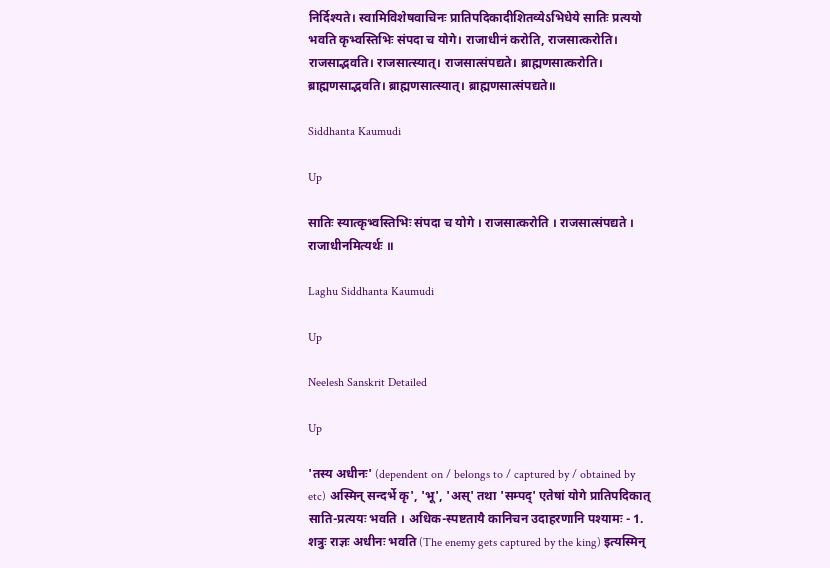निर्दिश्यते। स्वामिविशेषवाचिनः प्रातिपदिकादीशितव्येऽभिधेये सातिः प्रत्ययो भवति कृभ्वस्तिभिः संपदा च योगे। राजाधीनं करोति, राजसात्करोति। राजसाद्भवति। राजसात्स्यात्। राजसात्संपद्यते। ब्राह्मणसात्करोति। ब्राह्मणसाद्भवति। ब्राह्मणसात्स्यात्। ब्राह्मणसात्संपद्यते॥

Siddhanta Kaumudi

Up

सातिः स्यात्कृभ्वस्तिभिः संपदा च योगे । राजसात्करोति । राजसात्संपद्यते । राजाधीनमित्यर्थः ॥

Laghu Siddhanta Kaumudi

Up

Neelesh Sanskrit Detailed

Up

'तस्य अधीनः' (dependent on / belongs to / captured by / obtained by etc) अस्मिन् सन्दर्भे कृ', 'भू', 'अस्' तथा 'सम्पद्' एतेषां योगे प्रातिपदिकात् साति-प्रत्ययः भवति । अधिक-स्पष्टतायै कानिचन उदाहरणानि पश्यामः - 1. शत्रुः राज्ञः अधीनः भवति (The enemy gets captured by the king) इत्यस्मिन्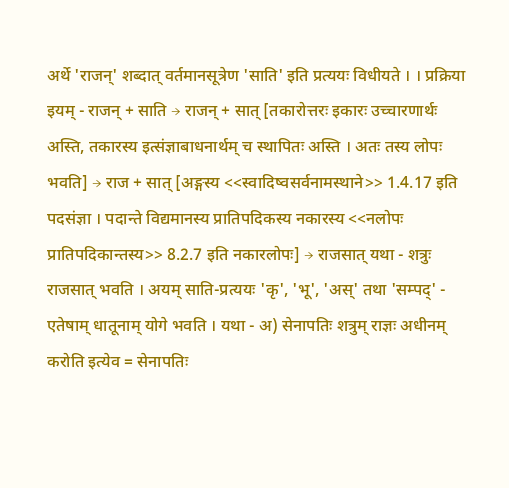अर्थे 'राजन्' शब्दात् वर्तमानसूत्रेण 'साति' इति प्रत्ययः विधीयते । । प्रक्रिया इयम् - राजन् + साति → राजन् + सात् [तकारोत्तरः इकारः उच्चारणार्थः अस्ति, तकारस्य इत्संज्ञाबाधनार्थम् च स्थापितः अस्ति । अतः तस्य लोपः भवति] → राज + सात् [अङ्गस्य <<स्वादिष्वसर्वनामस्थाने>> 1.4.17 इति पदसंज्ञा । पदान्ते विद्यमानस्य प्रातिपदिकस्य नकारस्य <<नलोपः प्रातिपदिकान्तस्य>> 8.2.7 इति नकारलोपः] → राजसात् यथा - शत्रुः राजसात् भवति । अयम् साति-प्रत्ययः 'कृ', 'भू', 'अस्' तथा 'सम्पद्' - एतेषाम् धातूनाम् योगे भवति । यथा - अ) सेनापतिः शत्रुम् राज्ञः अधीनम् करोति इत्येव = सेनापतिः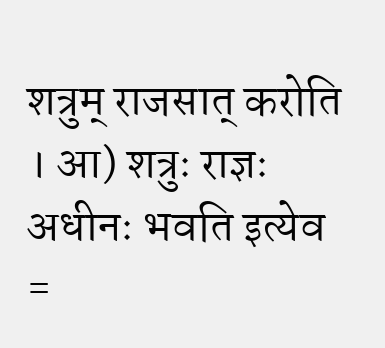शत्रुम् राजसात् करोति । आ) शत्रुः राज्ञः अधीनः भवति इत्येव =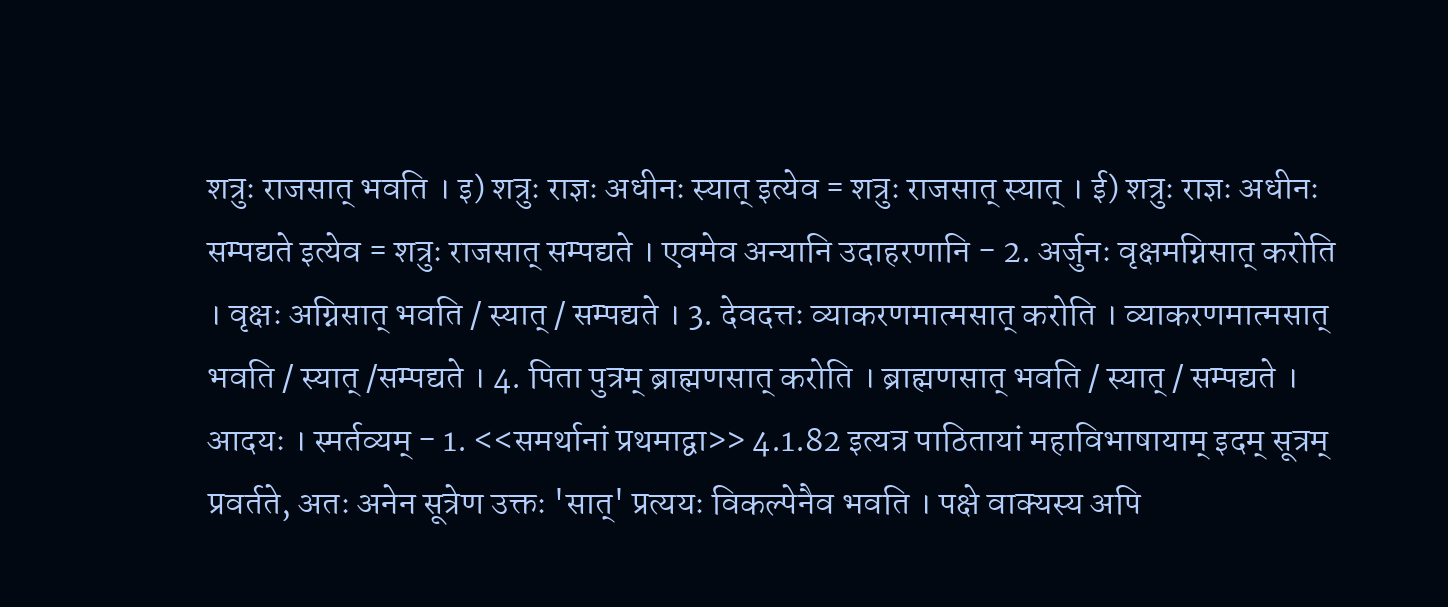शत्रुः राजसात् भवति । इ) शत्रुः राज्ञः अधीनः स्यात् इत्येव = शत्रुः राजसात् स्यात् । ई) शत्रुः राज्ञः अधीनः सम्पद्यते इत्येव = शत्रुः राजसात् सम्पद्यते । एवमेव अन्यानि उदाहरणानि - 2. अर्जुनः वृक्षमग्निसात् करोति । वृक्षः अग्निसात् भवति / स्यात् / सम्पद्यते । 3. देवदत्तः व्याकरणमात्मसात् करोति । व्याकरणमात्मसात् भवति / स्यात् /सम्पद्यते । 4. पिता पुत्रम् ब्राह्मणसात् करोति । ब्राह्मणसात् भवति / स्यात् / सम्पद्यते । आदयः । स्मर्तव्यम् - 1. <<समर्थानां प्रथमाद्वा>> 4.1.82 इत्यत्र पाठितायां महाविभाषायाम् इदम् सूत्रम् प्रवर्तते, अतः अनेन सूत्रेण उक्तः 'सात्' प्रत्ययः विकल्पेनैव भवति । पक्षे वाक्यस्य अपि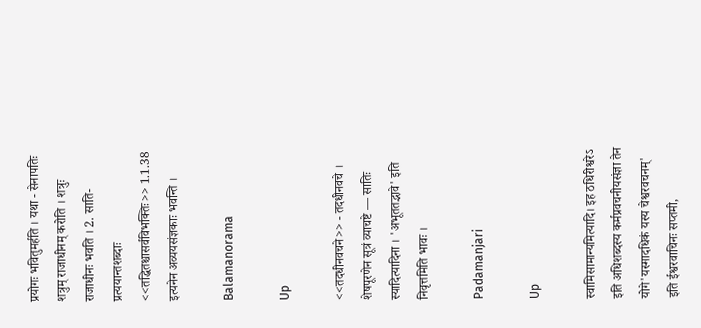प्रयोगः भवितुमर्हति । यथा - सेनापतिः शत्रुम् राजाधीनम् करोति । शत्रुः राजाधीनः भवति । 2. साति-प्रत्ययान्तशब्दाः <<तद्धितश्चासर्वविभक्तिः>> 1.1.38 इत्यनेन अव्ययसंज्ञकाः भवन्ति ।

Balamanorama

Up

<<तदधीनवचने>> - तदधीनवचे । शेषपूरणेन सूत्रं व्याचष्टे — सातिः स्यादित्यादिना । 'अभूततद्भावे' इति निवृत्तमिति भावः ।

Padamanjari

Up

स्वामिसामान्यमित्यादि। इह ठधिरीश्वरेऽ इति अधिशब्दस्य कर्मप्रवचनीयसंज्ञा तेन योगे'यस्मादधिकं यस्य चेश्वरवचनम्' इति ईश्वरवाचिनः सप्तमी,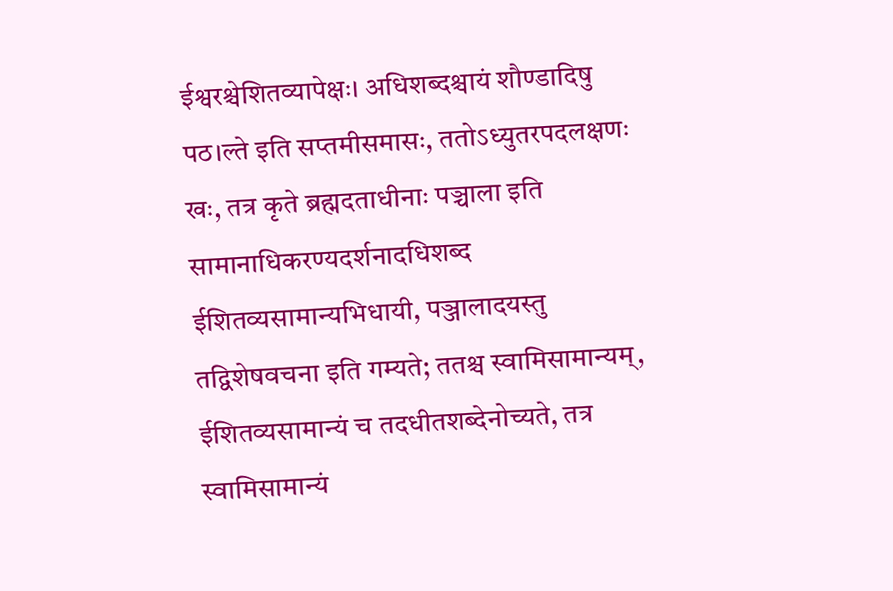ईश्वरश्चेशितव्यापेक्षः। अधिशब्दश्चायं शौण्डादिषु पठ।ल्ते इति सप्तमीसमासः, ततोऽध्युतरपदलक्षणः खः, तत्र कृते ब्रह्मदताधीनाः पञ्चाला इति सामानाधिकरण्यदर्शनादधिशब्द ईशितव्यसामान्यभिधायी, पञ्जालादयस्तु तद्विशेषवचना इति गम्यते; ततश्च स्वामिसामान्यम्, ईशितव्यसामान्यं च तदधीतशब्देनोच्यते, तत्र स्वामिसामान्यं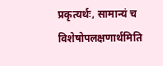प्रकृत्यर्थः, सामान्यं च विशेषोपलक्षणार्थमिति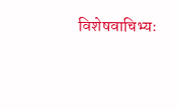विशेषवाचिभ्यः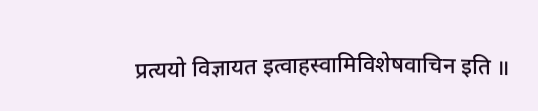प्रत्ययो विज्ञायत इत्वाहस्वामिविशेषवाचिन इति ॥